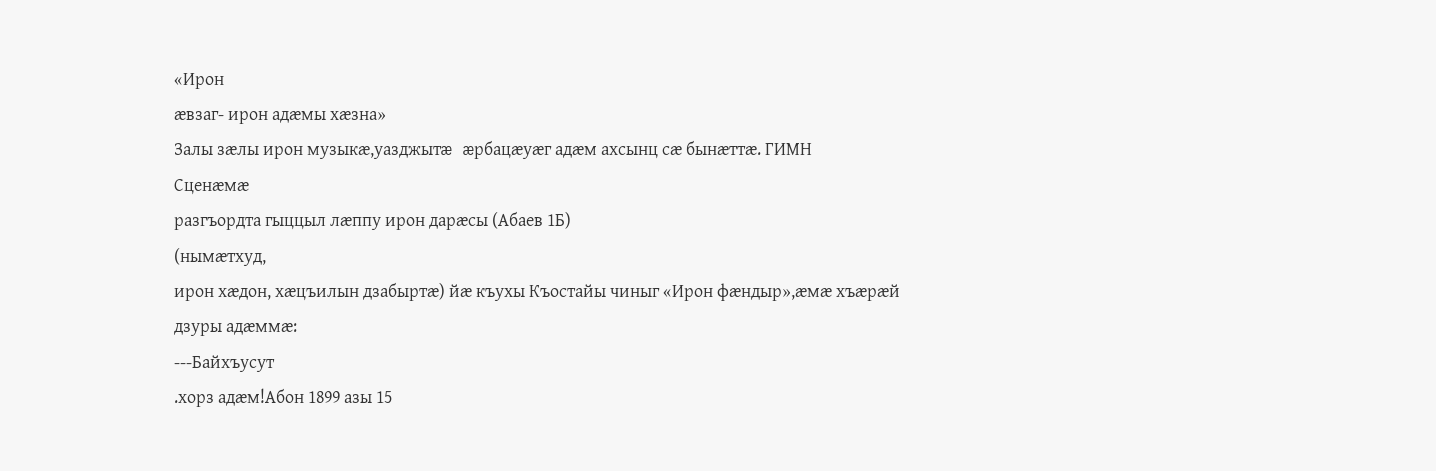«Ирон
æвзаг- ирон адæмы хæзна»
Залы зæлы ирон музыкæ,уазджытæ æрбацæуæг адæм ахсынц сæ бынæттæ. ГИМН
Сценæмæ
разгъордта гыццыл лæппу ирон дарæсы (Абаев 1Б)
(нымæтхуд,
ирон хæдон, хæцъилын дзабыртæ) йæ къухы Къостайы чиныг «Ирон фæндыр»,æмæ хъæрæй
дзуры адæммæ:
---Байхъусут
.хорз адæм!Абон 1899 азы 15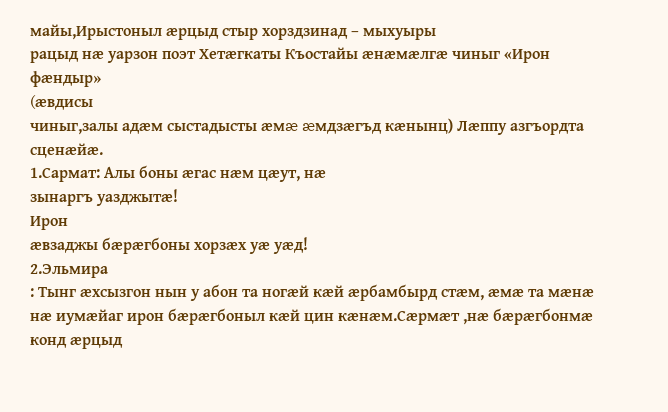майы,Ирыстоныл æрцыд стыр хорздзинад – мыхуыры
рацыд нæ уарзон поэт Хетæгкаты Къостайы æнæмæлгæ чиныг «Ирон фæндыр»
(æвдисы
чиныг,залы адæм сыстадысты æмæ æмдзæгъд кæнынц) Лæппу азгъордта сценæйæ.
1.Сармат: Алы боны æгас нæм цæут, нæ
зынаргъ уазджытæ!
Ирон
æвзаджы бæрæгбоны хорзæх уæ уæд!
2.Эльмира
: Тынг æхсызгон нын у абон та ногæй кæй æрбамбырд стæм, æмæ та мæнæ нæ иумæйаг ирон бæрæгбоныл кæй цин кæнæм.Сæрмæт ,нӕ бӕрӕгбонмӕ конд ӕрцыд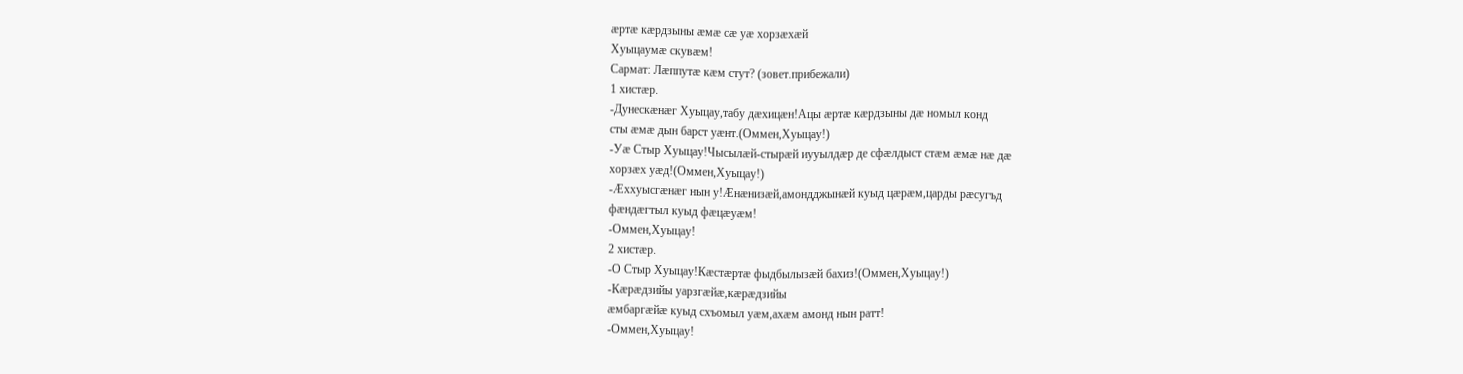ӕртӕ кӕрдзыны ӕмӕ сӕ уӕ хорзӕхӕй
Хуыцаумӕ скувӕм!
Сармат: Лæппутæ кæм стут? (зовет.прибежали)
1 хистӕр.
-Дунескӕнӕг Хуыцау,табу дӕхицӕн!Ацы ӕртӕ кӕрдзыны дӕ номыл конд
сты ӕмӕ дын барст уӕнт.(Оммен,Хуыцау!)
-Уӕ Стыр Хуыцау!Чысылӕй-стырӕй иууылдӕр де сфӕлдыст стӕм ӕмӕ нӕ дӕ
хорзӕх уӕд!(Оммен,Хуыцау!)
-Ӕххуысгӕнӕг нын у!Ӕнӕнизӕй,амондджынӕй куыд цӕрӕм,царды рӕсугъд
фӕндӕгтыл куыд фӕцӕуӕм!
-Оммен,Хуыцау!
2 хистӕр.
-О Стыр Хуыцау!Кӕстӕртӕ фыдбылызӕй бахиз!(Оммен,Хуыцау!)
-Кӕрӕдзийы уарзгӕйӕ,кӕрӕдзийы
ӕмбаргӕйӕ куыд схъомыл уӕм,ахӕм амонд нын ратт!
-Оммен,Хуыцау!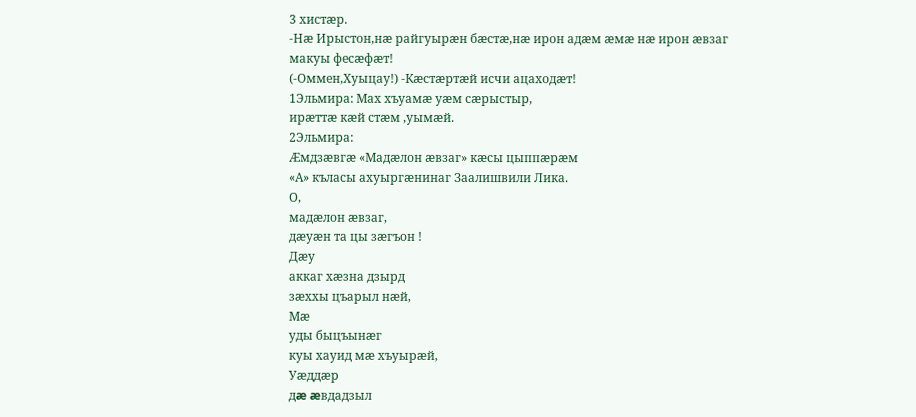3 хистӕр.
-Нӕ Ирыстон,нӕ райгуырӕн бӕстӕ,нӕ ирон адӕм ӕмӕ нӕ ирон ӕвзаг
макуы фесӕфӕт!
(-Оммен,Хуыцау!) -Кӕстӕртӕй исчи ацаходӕт!
1Эльмира: Мах хъуамæ уæм сæрыстыр,
ирæттæ кæй стæм ,уымæй.
2Эльмира:
Æмдзæвгæ «Мадæлон æвзаг» кæсы цыппæрæм
«А» къласы ахуыргæнинаг Заалишвили Лика.
О,
мадæлон æвзаг,
дæуæн та цы зæгъон !
Дæу
аккаг хæзна дзырд
зæххы цъарыл нæй,
Мæ
уды быцъынæг
куы хауид мæ хъуырæй,
Уæддæр
дæ æвдадзыл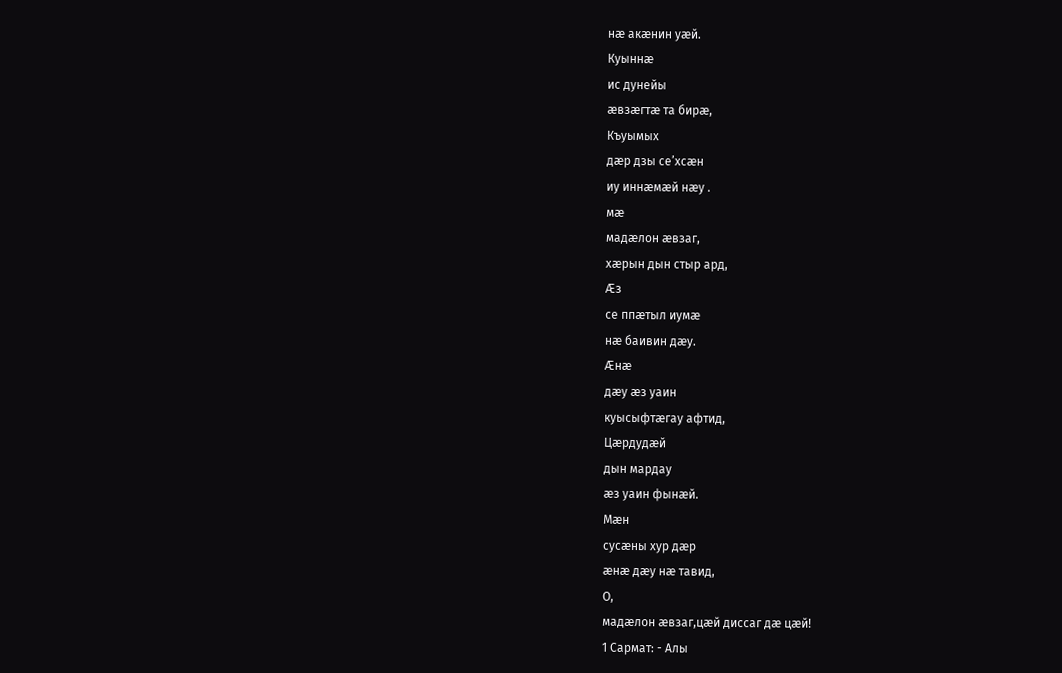нæ акæнин уæй.
Куыннæ
ис дунейы
æвзæгтæ та бирæ,
Къуымых
дæр дзы се’хсæн
иу иннæмæй нæу .
мæ
мадæлон æвзаг,
хæрын дын стыр ард,
Æз
се ппæтыл иумæ
нæ баивин дæу.
Æнæ
дæу æз уаин
куысыфтæгау афтид,
Цæрдудæй
дын мардау
æз уаин фынæй.
Мæн
сусæны хур дæр
æнæ дæу нæ тавид,
О,
мадæлон æвзаг,цæй диссаг дæ цæй!
1 Сармат: - Алы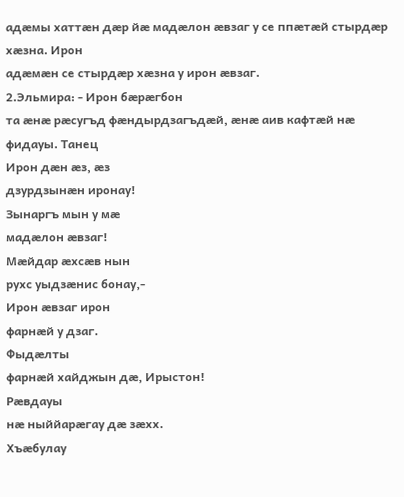адæмы хаттæн дæр йæ мадæлон æвзаг у се ппæтæй стырдæр хæзна. Ирон
адæмæн се стырдæр хæзна у ирон æвзаг.
2.Эльмира: - Ирон бæрæгбон
та æнæ рæсугъд фæндырдзагъдæй, æнæ аив кафтæй нæ
фидауы. Танец
Ирон дæн æз, æз
дзурдзынæн иронау!
Зынаргъ мын у мæ
мадæлон æвзаг!
Мæйдар æхсæв нын
рухс уыдзæнис бонау,-
Ирон æвзаг ирон
фарнæй у дзаг.
Фыдæлты
фарнæй хайджын дæ, Ирыстон!
Рæвдауы
нæ ныййарæгау дæ зæхх.
Хъæбулау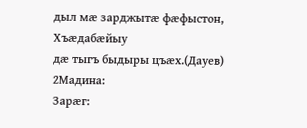дыл мæ зарджытæ фæфыстон,
Хъæдабæйыу
дæ тыгъ быдыры цъæх.(Дауев)
2Мадина:
Зарæг: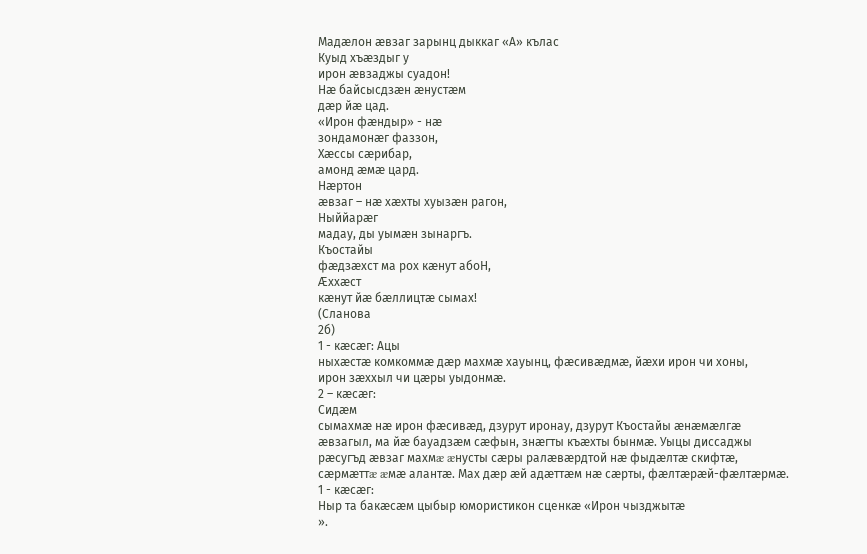Мадæлон æвзаг зарынц дыккаг «А» кълас
Куыд хъæздыг у
ирон æвзаджы суадон!
Нæ байсысдзæн æнустæм
дæр йæ цад.
«Ирон фæндыр» - нæ
зондамонæг фаззон,
Хæссы сæрибар,
амонд æмæ цард.
Нæртон
æвзаг – нæ хæхты хуызæн рагон,
Ныййарæг
мадау, ды уымæн зынаргъ.
Къостайы
фæдзæхст ма рох кæнут абоН,
Æххæст
кæнут йæ бæллицтæ сымах!
(Сланова
2б)
1 - кæсæг: Ацы
ныхæстæ комкоммæ дæр махмæ хауынц, фæсивæдмæ, йæхи ирон чи хоны,
ирон зæххыл чи цæры уыдонмæ.
2 – кæсæг:
Сидæм
сымахмæ нæ ирон фæсивæд, дзурут иронау, дзурут Къостайы æнæмæлгæ
æвзагыл, ма йæ бауадзæм сæфын, знæгты къæхты бынмæ. Уыцы диссаджы
рæсугъд æвзаг махмæ æнусты сæры ралæвæрдтой нæ фыдæлтæ скифтæ,
сæрмæттæ æмæ алантæ. Мах дæр æй адæттæм нæ сæрты, фæлтæрæй-фæлтæрмæ.
1 - кæсæг:
Ныр та бакæсæм цыбыр юмористикон сценкæ «Ирон чызджытæ
».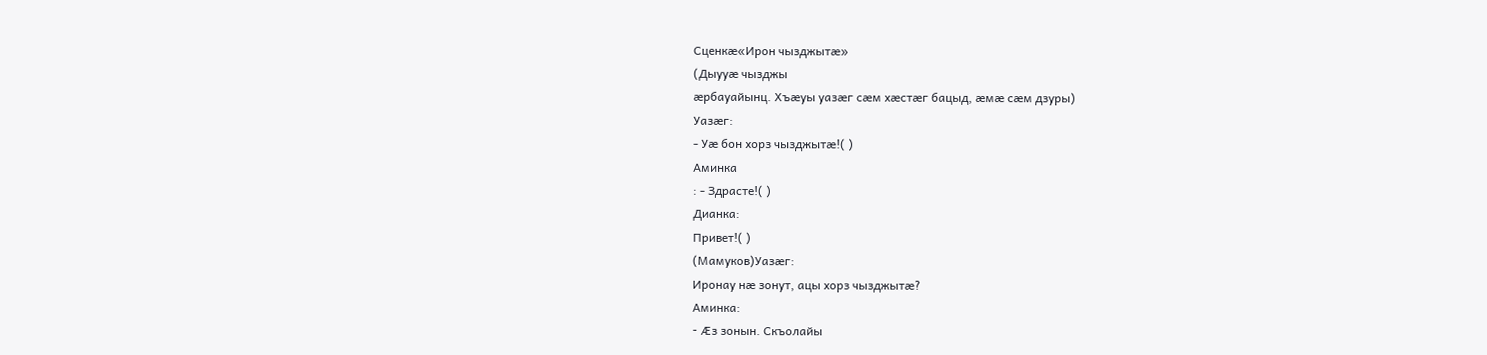Сценкæ«Ирон чызджытæ»
(Дыууæ чызджы
æрбауайынц. Хъæуы уазæг сæм хæстæг бацыд, æмæ сæм дзуры)
Уазæг:
- Уæ бон хорз чызджытæ!( )
Аминка
: - Здрасте!( )
Дианка:
Привет!( )
(Мамуков)Уазæг:
Иронау нæ зонут, ацы хорз чызджытæ?
Аминка:
- Æз зонын. Скъолайы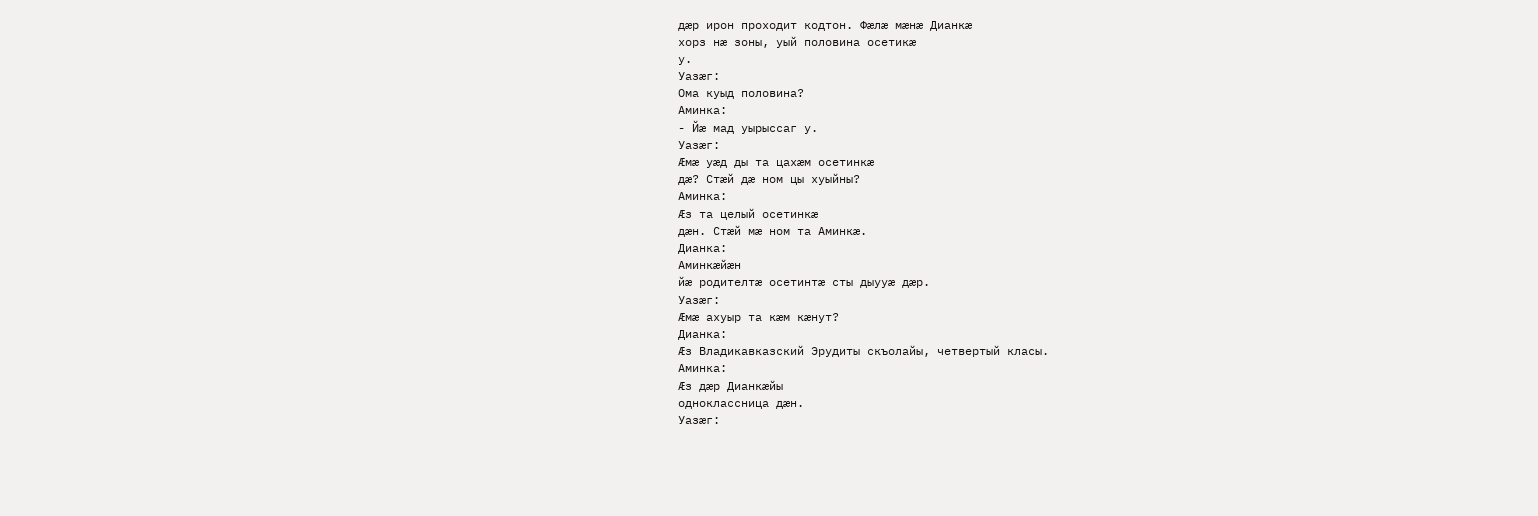дæр ирон проходит кодтон. Фæлæ мæнæ Дианкæ
хорз нæ зоны, уый половина осетикæ
у.
Уазæг:
Ома куыд половина?
Аминка:
- Йæ мад уырыссаг у.
Уазæг:
Æмæ уæд ды та цахæм осетинкæ
дæ? Стæй дæ ном цы хуыйны?
Аминка:
Æз та целый осетинкæ
дæн. Стæй мæ ном та Аминкæ.
Дианка:
Аминкæйæн
йæ родителтæ осетинтæ сты дыууæ дæр.
Уазæг:
Æмæ ахуыр та кæм кæнут?
Дианка:
Æз Владикавказский Эрудиты скъолайы, четвертый класы.
Аминка:
Æз дæр Дианкæйы
одноклассница дæн.
Уазæг: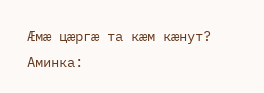Æмæ цæргæ та кæм кæнут?
Аминка: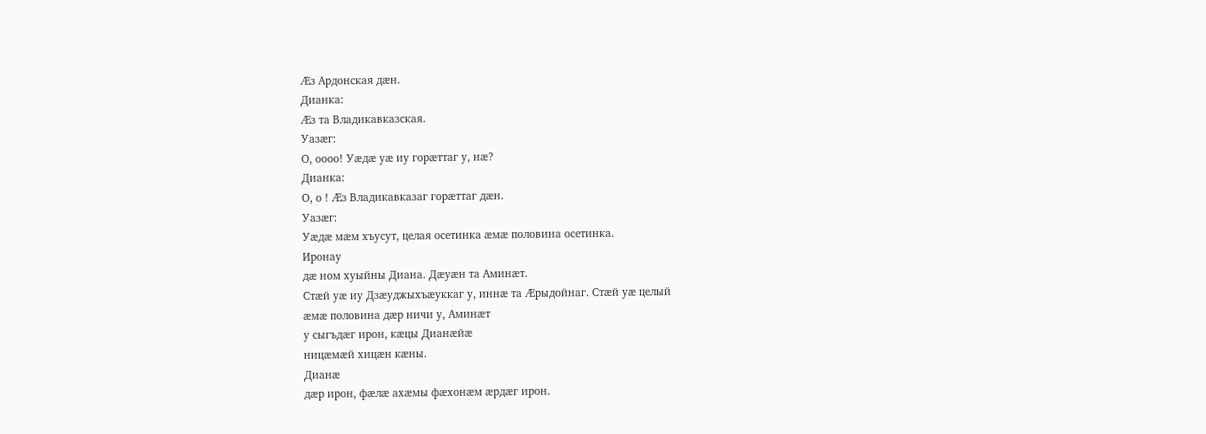Æз Ардонская дæн.
Дианка:
Æз та Владикавказская.
Уазæг:
О, оооо! Уæдæ уæ иу горæттаг у, нæ?
Дианка:
О, о ! Æз Владикавказаг горæттаг дæн.
Уазæг:
Уæдæ мæм хъусут, целая осетинка æмæ половина осетинка.
Иронау
дæ ном хуыйны Диана. Дæуæн та Аминæт.
Стæй уæ иу Дзæуджыхъæуккаг у, иннæ та Æрыдойнаг. Стæй уæ целый
æмæ половина дæр ничи у, Аминæт
у сыгъдæг ирон, кæцы Дианæйæ
ницæмæй хицæн кæны.
Дианæ
дæр ирон, фæлæ ахæмы фæхонæм æрдæг ирон.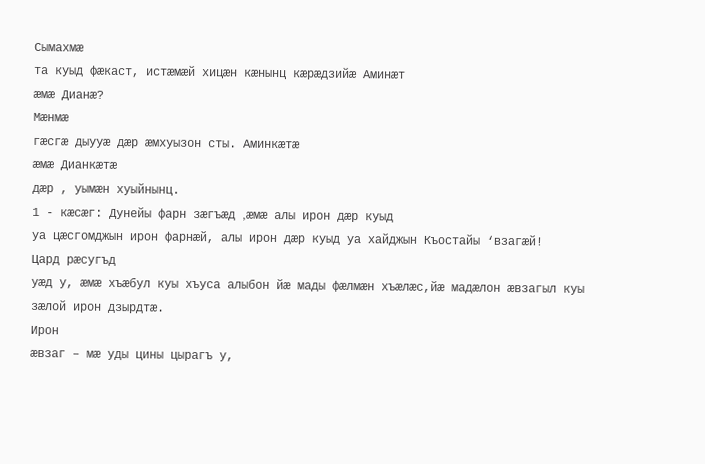Сымахмæ
та куыд фæкаст, истæмæй хицæн кæнынц кæрæдзийæ Аминæт
æмæ Дианæ?
Мæнмæ
гæсгæ дыууæ дæр æмхуызон сты. Аминкæтæ
æмæ Дианкæтæ
дæр , уымæн хуыйнынц.
1 - кæсæг: Дунейы фарн зæгъæд ,æмæ алы ирон дæр куыд
уа цæсгомджын ирон фарнæй, алы ирон дæр куыд уа хайджын Къостайы ‘взагæй!
Цард рæсугъд
уæд у, æмæ хъæбул куы хъуса алыбон йæ мады фæлмæн хъæлæс,йæ мадæлон æвзагыл куы
зæлой ирон дзырдтæ.
Ирон
æвзаг – мæ уды цины цырагъ у,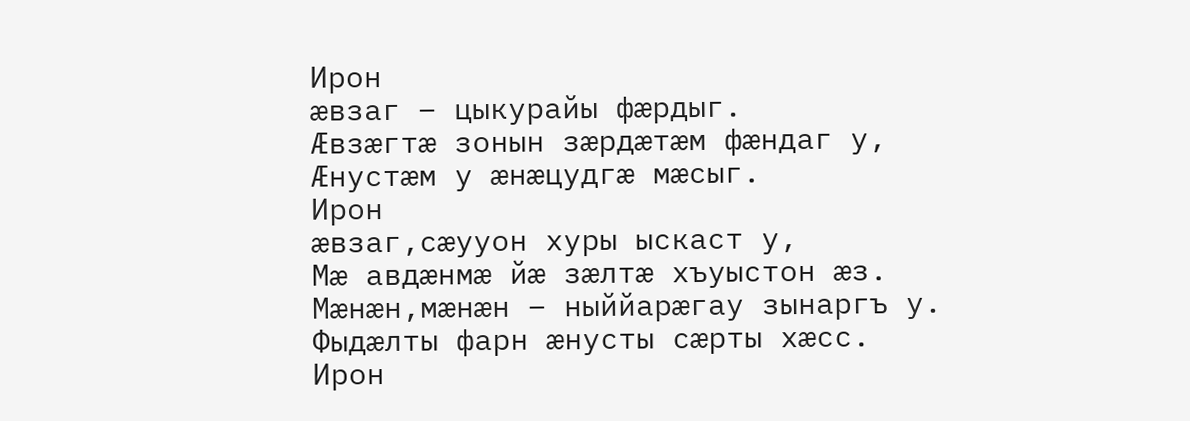Ирон
æвзаг – цыкурайы фæрдыг.
Æвзæгтæ зонын зæрдæтæм фæндаг у,
Æнустæм у æнæцудгæ мæсыг.
Ирон
æвзаг,сæууон хуры ыскаст у,
Мæ авдæнмæ йæ зæлтæ хъуыстон æз.
Мæнæн,мæнæн – ныййарæгау зынаргъ у.
Фыдæлты фарн æнусты сæрты хæсс.
Ирон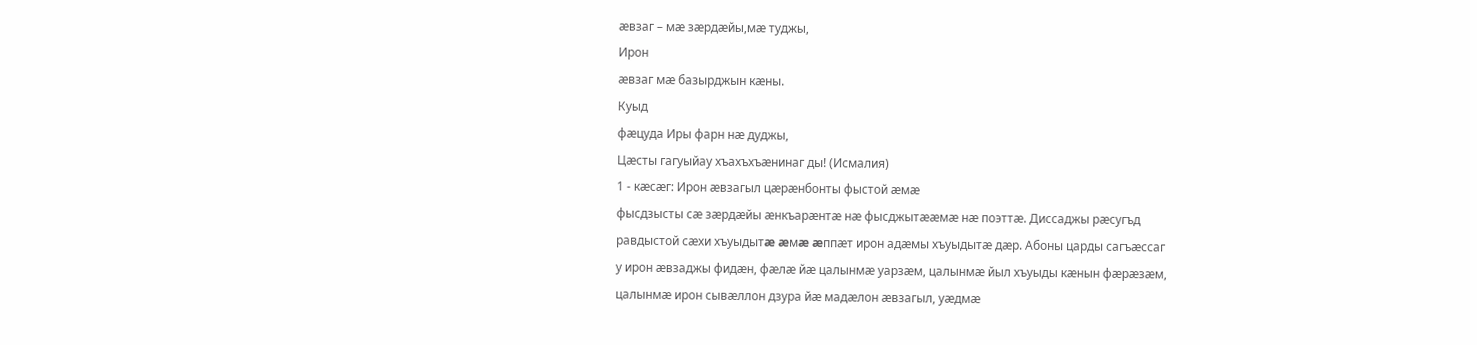æвзаг – мæ зæрдæйы,мæ туджы,
Ирон
æвзаг мæ базырджын кæны.
Куыд
фæцуда Иры фарн нæ дуджы,
Цæсты гагуыйау хъахъхъæнинаг ды! (Исмалия)
1 - кæсæг: Ирон æвзагыл цæрæнбонты фыстой æмæ
фысдзысты сæ зæрдæйы æнкъарæнтæ нæ фысджытææмæ нæ поэттæ. Диссаджы рæсугъд
равдыстой сæхи хъуыдытæ æмæ æппæт ирон адæмы хъуыдытæ дæр. Абоны царды сагъæссаг
у ирон æвзаджы фидæн, фæлæ йæ цалынмæ уарзæм, цалынмæ йыл хъуыды кæнын фæрæзæм,
цалынмæ ирон сывæллон дзура йæ мадæлон æвзагыл, уæдмæ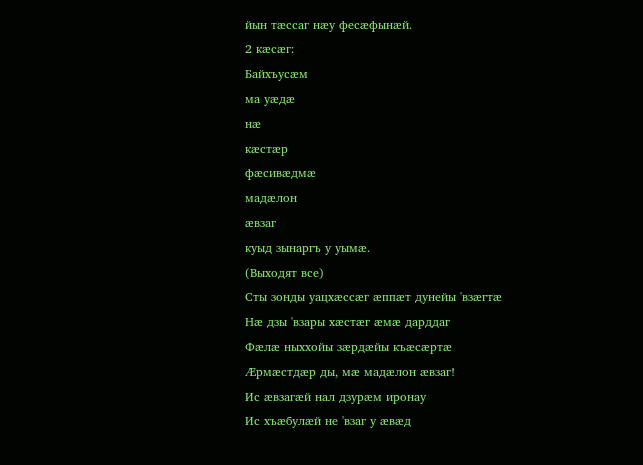йын тæссаг нæу фесæфынæй.
2 кæсæг:
Байхъусæм
ма уæдæ
нæ
кæстæр
фæсивæдмæ
мадæлон
æвзаг
куыд зынаргъ у уымæ.
(Выходят все)
Сты зонды уацхæссæг æппæт дунейы 'взæгтæ
Нæ дзы 'взары хæстæг æмæ дарддаг
Фæлæ ныххойы зæрдæйы къæсæртæ
Æрмæстдæр ды, мæ мадæлон æвзаг!
Ис æвзагæй нал дзурæм иронау
Ис хъæбулæй не 'взаг у æвæд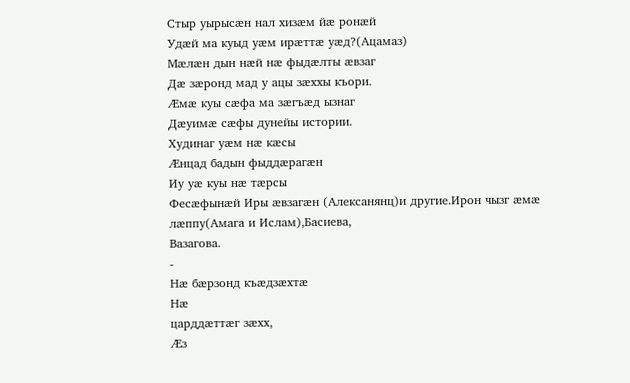Стыр уырысæн нал хизæм йæ ронæй
Удæй ма куыд уæм ирæттæ уæд?(Ацамаз)
Мæлæн дын нæй нæ фыдæлты æвзаг
Дæ зæронд мад у ацы зæххы къори.
Æмæ куы сæфа ма зæгъæд ызнаг
Дæуимæ сæфы дунейы истории.
Худинаг уæм нæ кæсы
Æнцад бадын фыддæрагæн
Иу уæ куы нæ тæрсы
Фесæфынæй Иры æвзагæн (Алексанянц)и другие.Ирон чызг æмæ лæппу(Амага и Ислам),Басиева,
Вазагова.
-
Нæ бæрзонд къæдзæхтæ
Нæ
царддæттæг зæхх,
Æз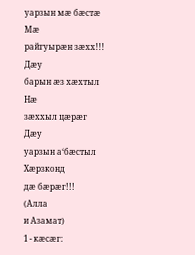уарзын мæ бæстæ
Мæ
райгуырæн зæхх!!!
Дæу
барын æз хæхтыл
Нæ
зæххыл цæрæг
Дæу
уарзын а‘бæстыл
Хæрзконд
дæ бæрæг!!!
(Алла
и Азамат)
1 - кæсæг: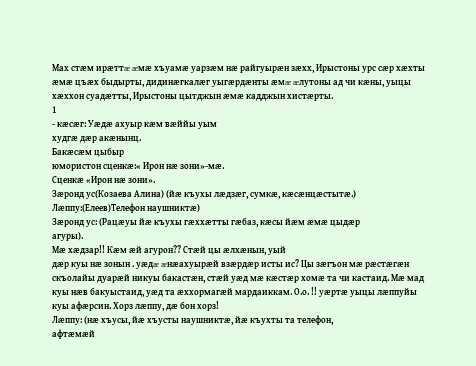Мах стæм ирæттæ æмæ хъуамæ уарзæм нæ райгуырæн зæхх, Ирыстоны урс сæр хæхты
æмæ цъæх быдырты, дидинæгкалæг уыгæрдæнты æмæ æлутоны ад чи кæны, уыцы
хæххон суадæтты, Ирыстоны цытджын æмæ кадджын хистæрты.
1
- кæсæг: Уæдæ ахуыр кæм вæййы уым
худгæ дæр акæнынц.
Бакæсæм цыбыр
юмористон сценкæ:« Ирон нæ зони»-мæ.
Сценкæ «Ирон нæ зони».
Зæронд ус(Козаева Алина) (йæ къухы лæдзæг, сумкæ, кæсæнцæстытæ.)
Лæппу:(Елеев)Телефон наушниктæ)
Зæронд ус: (Рацæуы йæ къухы гæххæтты гæбаз, кæсы йæм æмæ цыдæр
агуры).
Мæ хæдзар!! Кæм æй агурон?? Стæй цы æлхæнын, уый
дæр куы нæ зонын . уæдæ æнæахуырæй взæрдæр исты ис? Цы зæгъон мæ рæстæгæн
скъолайы дуарæй никуы бакастæн, стæй уæд мæ кæстæр хомæ та чи кастаид. Мæ мад
куы нæв бакуыстаид, уæд та æххормагæй мардаиккам. О.о. !! уæртæ уыцы лæппуйы
куы афæрсин. Хорз лæппу, дæ бон хорз!
Лæппу: (нæ хъусы, йæ хъусты наушниктæ, йæ къухты та телефон,
афтæмæй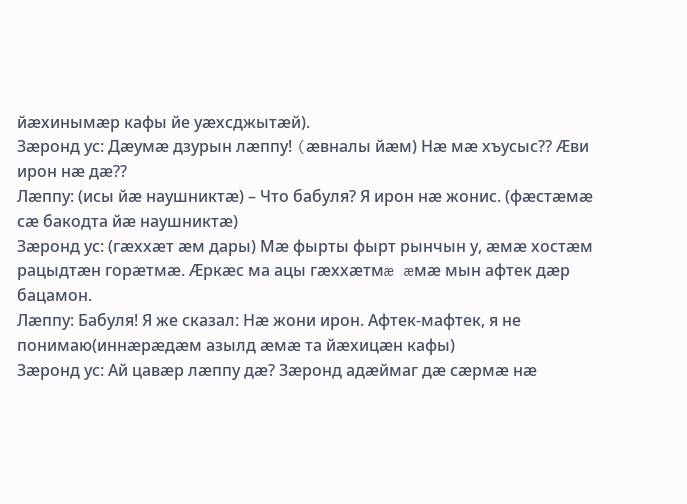йæхинымæр кафы йе уæхсджытæй).
Зæронд ус: Дæумæ дзурын лæппу! (æвналы йæм) Нæ мæ хъусыс?? Æви
ирон нæ дæ??
Лæппу: (исы йæ наушниктæ) – Что бабуля? Я ирон нæ жонис. (фæстæмæ
сæ бакодта йæ наушниктæ)
Зæронд ус: (гæххæт æм дары) Мæ фырты фырт рынчын у, æмæ хостæм
рацыдтæн горæтмæ. Æркæс ма ацы гæххæтмæ æмæ мын афтек дæр бацамон.
Лæппу: Бабуля! Я же сказал: Нæ жони ирон. Афтек-мафтек, я не
понимаю(иннæрæдæм азылд æмæ та йæхицæн кафы)
Зæронд ус: Ай цавæр лæппу дæ? Зæронд адæймаг дæ сæрмæ нæ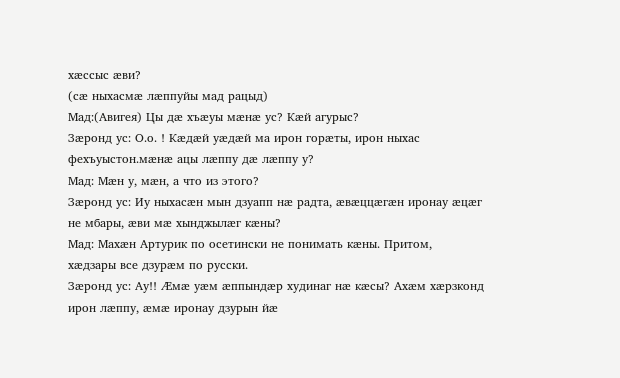хæссыс æви?
(сæ ныхасмæ лæппуйы мад рацыд)
Мад:(Авигея) Цы дæ хъæуы мæнæ ус? Кæй агурыс?
Зæронд ус: О.о. ! Кæдæй уæдæй ма ирон горæты, ирон ныхас
фехъуыстон.мæнæ ацы лæппу дæ лæппу у?
Мад: Мæн у, мæн, а что из этого?
Зæронд ус: Иу ныхасæн мын дзуапп нæ радта, æвæццæгæн иронау æцæг
не мбары, æви мæ хынджылæг кæны?
Мад: Махæн Артурик по осетински не понимать кæны. Притом,
хæдзары все дзурæм по русски.
Зæронд ус: Ау!! Æмæ уæм æппындæр худинаг нæ кæсы? Ахæм хæрзконд
ирон лæппу, æмæ иронау дзурын йæ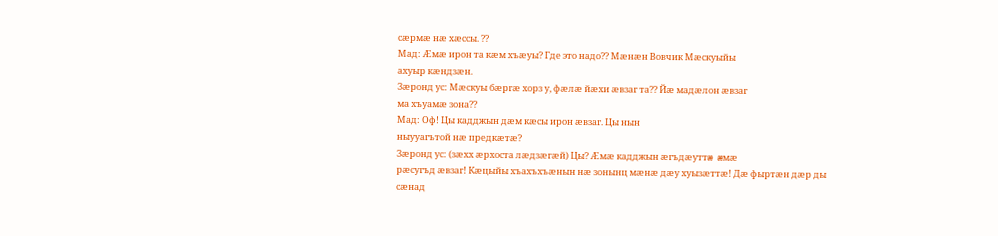сæрмæ нæ хæссы. ??
Мад: Æмæ ирон та кæм хъæуы? Где это надо?? Мæнæн Вовчик Мæскуыйы
ахуыр кæндзæн.
Зæронд ус: Мæскуы бæргæ хорз у, фæлæ йæхи æвзаг та?? Йæ мадæлон æвзаг
ма хъуамæ зона??
Мад: Оф! Цы кадджын дæм кæсы ирон æвзаг. Цы нын
ныууагътой нæ предкæтæ?
Зæронд ус: (зæхх æрхоста лæдзæгæй) Цы? Æмæ кадджын æгъдæуттæ æмæ
рæсугъд æвзаг! Кæцыйы хъахъхъæнын нæ зонынц мæнæ дæу хуызæттæ! Дæ фыртæн дæр ды
сæнад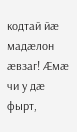кодтай йæ мадæлон æвзаг! Æмæ чи у дæ фырт,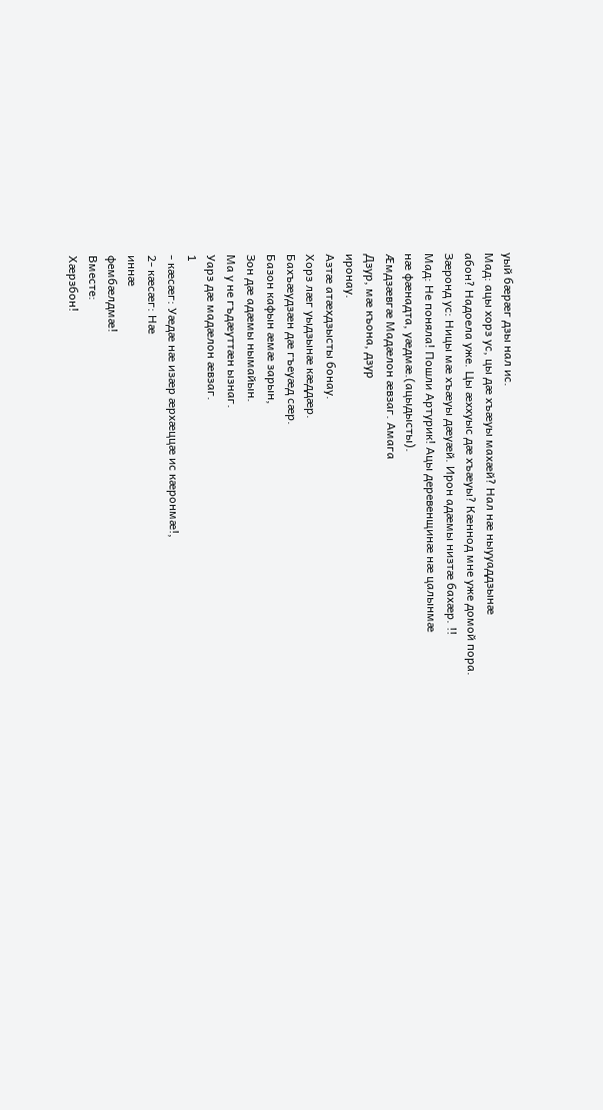уый бæрæг дзы нал ис.
Мад: ацы хорз ус, цы дæ хъæуы махæй? Нал нæ ныууаддзынæ
абон? Надоела уже. Цы æххуыс дæ хъæуы? Кæннод мне уже домой пора.
Зæронд ус: Ницы мæ хъæуы дæуæй. Ирон адæмы низтæ бахæр. !!
Мад: Не поняла! Пошли Артурик! Ацы деревенщинæ нæ цалынмæ
нæ фæнадта, уæдмæ.(ацыдысты).
Æмдзæвгæ Мадæлон æвзаг. Амага
Дзур, мæ къона, дзур
иронау.
Азтæ атæхдзысты бонау.
Хорз лæг уыдзынæ кæддæр.
Бахъæудзæн дæ гъеуæд сæр.
Базон кафын æмæ зарын,
Зон дæ адæмы нымайын.
Ма у не гъдæуттæн ызнаг.
Уарз дæ мадæлон æвзаг.
1
- кæсæг: Уæдæ нæ изæр æрхæццæ ис кæронмæ!,
2- кæсæг: Нæ
иннæ
фембæлдмæ!
Вместе:
Хæрзбон!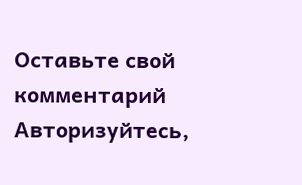Оставьте свой комментарий
Авторизуйтесь,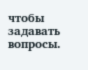чтобы задавать вопросы.